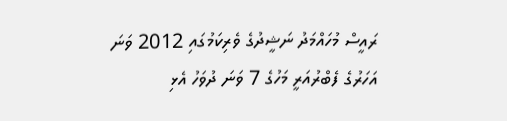ރައީސް މުހައްމަދު ނަޝީދުގެ ވެރިކަމުގައި 2012 ވަނަ އަހަރުގެ ފެބްރުއަރީ މަހުގެ 7 ވަނަ ދުވަހު އެޅި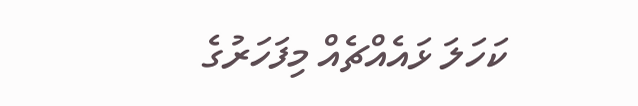ކަހަލަ ޅައެއްޗެއް މިފަހަރުގެ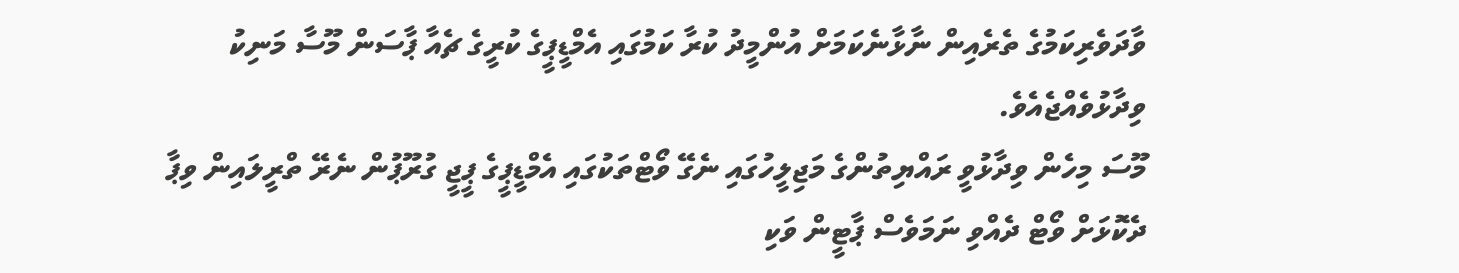ވާދަވެރިކަމުގެ ތެރެއިން ނާޅާނެކަމަށް އުންމީދު ކުރާ ކަމުގައި އެމްޑީޕީގެ ކުރީގެ ޗެއާ ޕާސަން މޫސާ މަނިކު ވިދާޅުވެއްޖެއެވެ.
މޫސަ މިހެން ވިދާޅުވީ ރައްޔިތުންގެ މަޖިލީހުގައި ނެގޭ ވޯޓްތަކުގައި އެމްޑީޕީގެ ޕީޖީ ގުރޫޕުން ނެރޭ ތްރީލައިން ވިޕާ ދެކޮޅަށް ވޯޓް ދެއްވި ނަމަވެސް ޕާޓީން ވަކި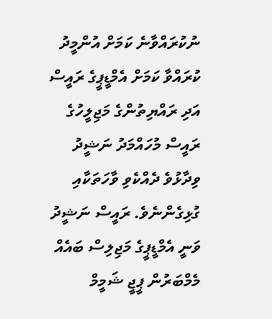ނުކުރައްވާނެ ކަމަށް އުންމީދު ކުރައްވާ ކަމަށް އެމްޑީޕީގެ ރައީސް އަދި ރައްޔިތުންގެ މަޖިލީހުގެ ރައީސް މުހައްމަދު ނަޝީދު ވިދާޅުވެ ދެއްކެވި ވާހަތަކާއި ގުޅިގެންނެވެ. ރައީސް ނަޝީދު ވަނީ އެމްޑީޕީގެ މަޖިލިސް ބައެއް މެމްބަރުން ޕީޖީ ޝަމީމް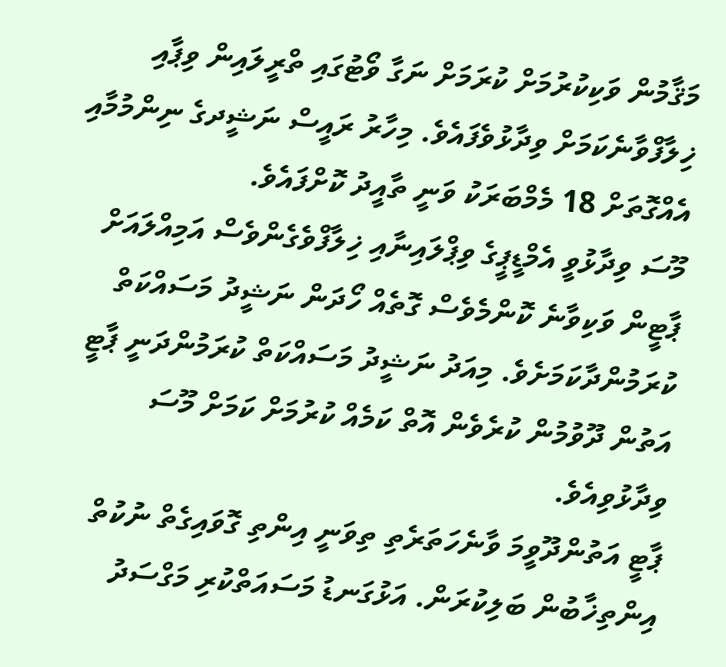މަޤާމުން ވަކިކުރުމަށް ކުރަމަށް ނަގާ ވޯޓުގައި ތްރީލައިން ވިޕާއި ޚިލާފްވާނެކަމަށް ވިދާޅުވެފައެވެ. މިހާރު ރައީސް ނަޝީދގެ ނިންމުމާއި އެއްގޮތަށް 18 މެމްބަރަކު ވަނީ ތާއީދު ކޮށްފައެވެ.
މޫސަ ވިދާޅުވީ އެމްޑީޕީގެ ވިޕްލައިނާއި ޚިލާފްވެގެންވެސް އަމިއްލައަށް ޕާޓީން ވަކިވާނެ ކޮންމެވެސް ގޮތެއް ހޯދަން ނަޝީދު މަސައްކަތް ކުރަމުންދާކަމަށެވެ. މިއަދު ނަޝީދު މަސައްކަތް ކުރަމުންދަނީ ޕާޓީ އަތުން ދޫވުމުން ކުރެވެން އޮތް ކަމެއް ކުރުމަށް ކަމަށް މޫސަ ވިދާޅުވިއެވެ.
ޕާޓީ އަތުންދޫވީމަ ވާނެހަތަރެތި ތިވަނީ އިންތި ގޮވައިގެތް ނުކުތް އިންތިޚާބުން ބަލިކުރަން. އަޅުގަނޑު މަސައަތްކުރި މަގްސަދު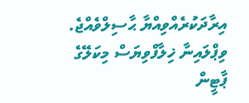އިރާދަކުރެއްވިއްޔާ ޙާސިލްވެއްޖެ. ވިޕްލައިނާ ޚިލާފްވިޔަސް މިކަލޭގެ ޕާޓީން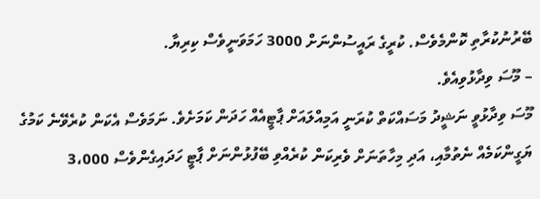ބޭރުނުކުރާތި ކޮންމެވެސް. ކުރީގެ ރައީސުންނަށް 3000 ހަމަވަނީވެސް ކިރިޔާ.
– މޫސަ ވިދާޅުވިއެވެ.
މޫސަ ވިދާޅުވީ ނަޝީދު މަސައްކަތް ކުރަނީ އަމިއްލައަށް ޕާޓީއެއް ހަދަން ކަމަށެވެ. ނަމަވެސް އެކަން ކުރެވޭނެ ކަމުގެ ޔަގީންކަމެއް ނެތުމާއި، އަދި މިހާތަނަށް ވެރިކަން ކުރެއްވި ބޭފުޅުންނަށް ޕާޓީ ހަދައިގެންވެސް 3،000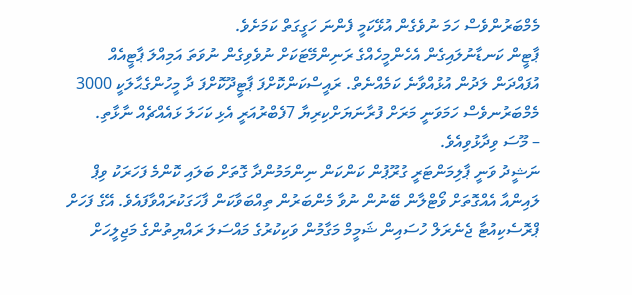މެމްބަރުންވެސް ހަމަ ނުވެގެން އުޅޭކަމީ ފެންނަ ހަގީގަތް ކަމަށެވެ.
ޕާޓީން ކަނޑާނުލައިގެން އެހެންމީހެއްގެ ރަނިންމޭޓަކަށް ނުވެވިގެން ނުވަތަ އަމިއްލަ ޕާޓީއެއް އުފައްދަން ލަދުން އުޅުއްވާނެ ކަމެއްނެތް. ރައީސްކަންކޮށްފަ ޕާޓީދޫކޮށްފަ ދާ މީހުންގެޙާލަކީ 3000 މެމްބަރުނވެސް ހަމަވަނީ މަރަށް ފުރާނަޔަށްކިރިޔާ 7ފެބްރުއަރީ އެޅި ކަހަލަ ޅައެއްޗެއް ނާޅާތި.
– މޫސަ ވިދާޅުވިއެވެ.
ނަޝީދު ވަނީ ޕާލިމަންޓަރީ ގުރޫޕުން ކަންކަން ނިންމަމުންދާ ގޮތަށް ބަލައި ކޮންމެ ފަހަރަކު ވިޕް ލައިންއާ އެއްގޮތަށް ވޯޓްލާން ބޭނުން ނުވާ މެންބަރުން ތިއްބަވާކަން ފާހަގަކުރައްވާފައެވެ. އޭގެ ފަހަށް ޕްރޮސެކިއުޓާ ޖެނެރަލް ހުސައިން ޝަމީމް މަގާމުން ވަކިކުރުގެ މައްސަލަ ރައްޔިތުންގެ މަޖިލީހަށް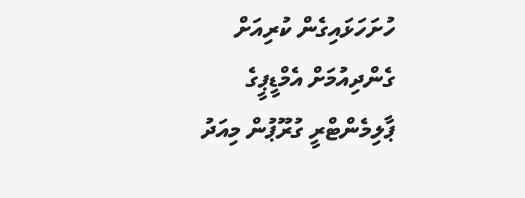ހުށަހަޅައިގެން ކުރިއަށް ގެންދިއުމަށް އެމްޑީޕީގެ ޕާލިމެންޓްރީ ގުރޫޕުން މިއަދު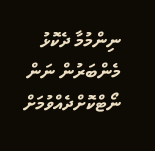ނިންމުމާ ދެކޮޅު މެންބަރުން ނަން ނޯޓްކޮށްދެއްވުމަށް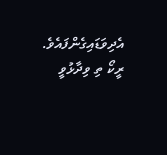އެދިވަޑައިގެންފައެވެ.
ރީކޯ ތި ވިދާޅުވީ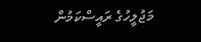މަޖުލީހުގެ ރައީސްކަމުން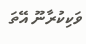ވަކިކުރާނޫ އޭތަ